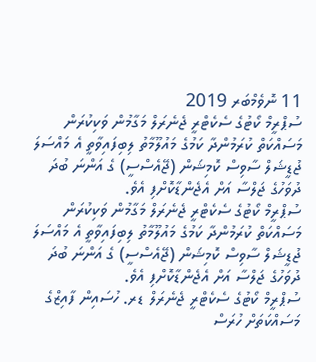11 ނޮވެމްބަރ 2019
ސުޕްރީމް ކޯޓުގެ ސެކެޓްރީ ޖެނެރަލް މަގާމުން ވަކިކުރަން މަސައްކަތް ކުރަމުންދާ ކަމުގެ މައުލޫމާތު ލިބިފައިވާތީ އެ މައްސަލަ ޖުޑީޝަލް ސާވިސް ކޮމިޝަން (ޖޭއެސްސީ) ގެ އަންނަ ބުދަ ދުވަހުގެ ޖަލްސާ އަށް އެޖެންޑާކޮށްފި އެވެ.
ސުޕްރީމް ކޯޓުގެ ސެކެޓްރީ ޖެނެރަލް މަގާމުން ވަކިކުރަން މަސައްކަތް ކުރަމުންދާ ކަމުގެ މައުލޫމާތު ލިބިފައިވާތީ އެ މައްސަލަ ޖުޑީޝަލް ސާވިސް ކޮމިޝަން (ޖޭއެސްސީ) ގެ އަންނަ ބުދަ ދުވަހުގެ ޖަލްސާ އަށް އެޖެންޑާކޮށްފި އެވެ.
ސުޕްރީމް ކޯޓުގެ ސެކެޓްރީ ޖެނެރަލް ޑރ. ހުސައިން ފާއިޒްގެ މަސައްކަތަށް ހުރަސް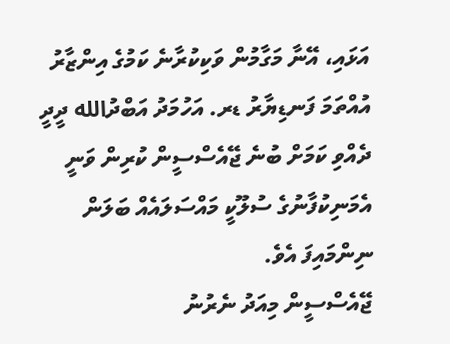އަޅައި، އޭނާ މަގާމުން ވަކިކުރާނެ ކަމުގެ އިންޒާރު އުއްތަމަ ފަނޑިޔާރު ޑރ. އަހުމަދު އަބްދުالله ދީދީ ދެއްވި ކަމަށް ބުނެ ޖޭއެސްސީން ކުރިން ވަނީ އެމަނިކުފާނުގެ ސުލޫކީ މައްސަލައެއް ބަލަން ނިންމައިފަ އެވެ.
ޖޭއެސްސީން މިއަދު ނެރުނު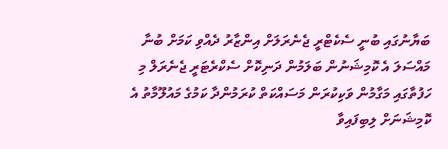ބަޔާނުގައި ބުނީ ސެކެޓްރީ ޖެނެރަލަށް އިންޒާރު ދެއްވި ކަމަށް ބުނާ މައްސަލަ އެ ކޮމިޝަނުން ބަލަމުން ދަނިކޮށް ސެކްރެޓަރީ ޖެނެރަލް މި ހަފުތާގައި މަގާމުން ވަކިކުރަން މަސައްކަތް ކުރަމުންދާ ކަމުގެ މައުލޫމާތު އެ ކޮމިޝަނަށް ލިބިފައިވާ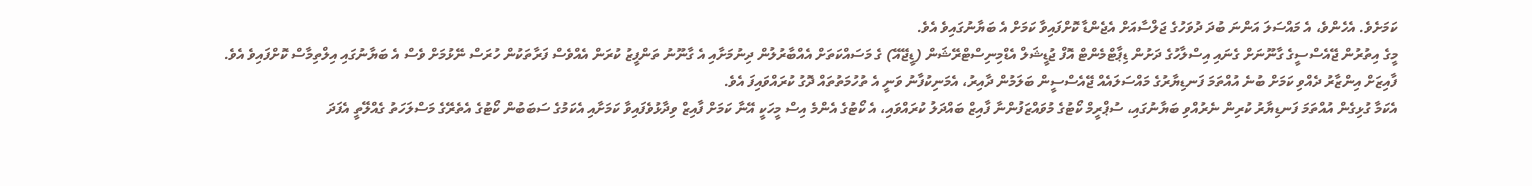ކަމަށެވެ. އެހެންވެ، އެ މައްސަލަ އަންނަ ބުދަ ދުވަހުގެ ޖަލްސާއަށް އެޖެންޑާ ކޮށްފައިވާ ކަމަށް އެ ބަޔާނުގައިވެ އެވެ.
މީގެ އިތުރުން ޖޭއެސްސީގެ ގާނޫނަށް ގެނައި އިސްލާހުގެ ދަށުން ޑިޕާޓްމެންޓް އޮފް ޖުޑީޝަލް އެޑްމިނިސްޓްރޭޝަން (ޑީޖޭއޭ) ގެ މަސައްކަތަށް އެއްބާރުލުން ދިނުމަށާއި އެ ގާނޫނު ތަންފީޒު ކުރަން އެއްވެސް ފަރާތަކުން ހުރަސް ނޭޅުމަށް ވެސް އެ ބަޔާނުގައި އިލްތިމާސް ކޮށްފައިވެ އެވެ.
ފާއިޒަށް އިންޒާރު ދެއްވި ކަމަށް ބުނެ އުއްތަމަ ފަނޑިޔާރުގެ މައްސަލައެއް ޖޭއެސްސީން ބަލަމުން ދާއިރު، އެމަނިކުފާނު ވަނީ އެ ތުހުމަތުތައް ދޮގު ކުރައްވައިފަ އެވެ.
އެކަމާ ގުޅިގެން އުއްތަމަ ފަނޑިޔާރު ކުރިން ނެރުއްވި ބަޔާނުގައި، ސުޕްރީމް ކޯޓުގެ މުވައްޒަފުންނާ ފާއިޒް ބައްދަލު ކުރައްވައި، އެ ކޯޓުގެ އެންމެ އިސް މީހަކީ އޭނާ ކަމަށް ފާއިޒް ވިދާޅުވެފައިވާ ކަމަށާއި އެކަމުގެ ސަބަބުން ކޯޓުގެ އެތެރޭގެ މަސްލަހަތު ގެއްލޭތީ އެފަދަ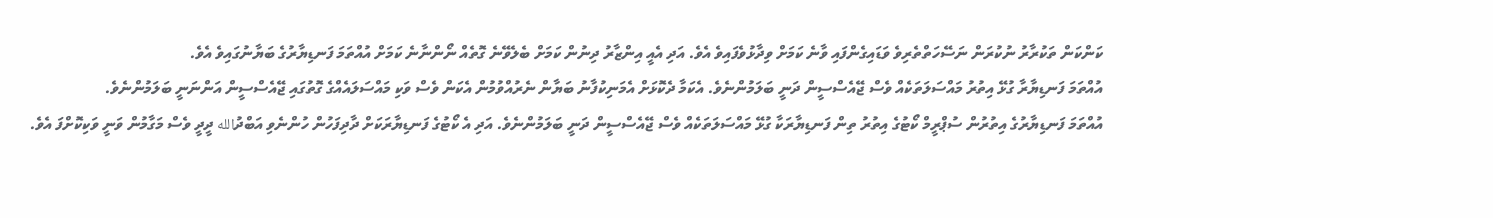ކަންކަން ތަކުރާރު ނުކުރަން ނަސޭހަތްތެރިވެ ވަޑައިގެންފައި ވާނެ ކަމަށް ވިދާޅުވެފައިވެ އެވެ. އަދި އެއީ އިންޒާރު ދިނުން ކަމަށް ބެލެވޭނެ ގޮތެއް ނޯންނާނެ ކަމަށް އުއްތަމަ ފަނޑިޔާރުގެ ބަޔާނުގައިވެ އެވެ.
އުއްތަމަ ފަނޑިޔާރާ ގުޅޭ އިތުރު މައްސަލަތަކެއް ވެސް ޖޭއެސްސީން ދަނީ ބަލަމުންނެވެ. އެކަމާ ދެކޮޅަށް އެމަނިކުފާނު ބަޔާން ނެރުއްވުމުން އެކަން ވެސް ވަކި މައްސަލައެއްގެ ގޮތުގައި ޖޭއެސްސީން އަންނަނީ ބަލަމުންނެވެ.
އުއްތަމަ ފަނޑިޔާރުގެ އިތުރުން ސުޕްރީމް ކޯޓުގެ އިތުރު ތިން ފަނޑިޔާރަކާ ގުޅޭ މައްސަލަތަކެއް ވެސް ޖޭއެސްސީން ދަނީ ބަލަމުންނެވެ. އަދި އެ ކޯޓުގެ ފަނޑިޔާރަކަށް ދާދިފަހުން ހުންނެވި އަބްދުالله ދީދީ ވެސް މަގާމުން ވަނީ ވަކިކޮށްފަ އެވެ.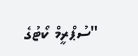"ސުޕްރީމް ކޯޓުގެ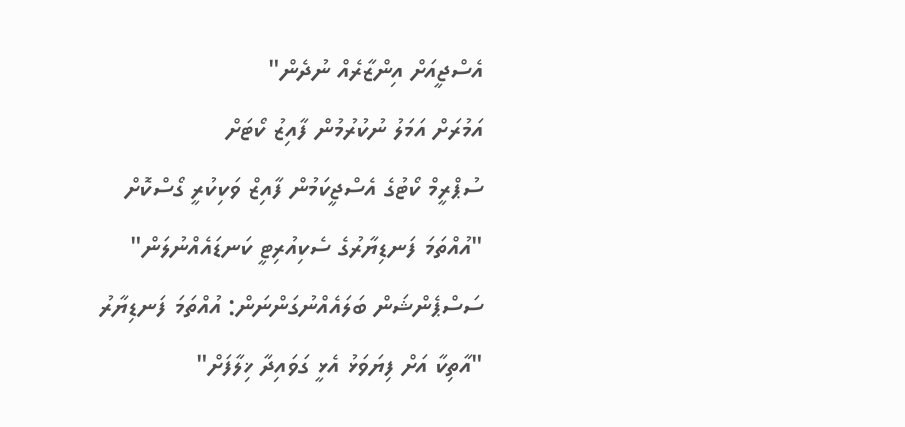އެސްޖީއަށް އިންޒާރެއް ނުދެން"
އަމުރަށް އަމަލު ނުކުރުމުން ފާއިޒު ކޯޓަށް
ސުޕްރީމް ކޯޓުގެ އެސްޖީކަމުން ފާއިޒް ވަކިކުރީ ގޯސްކޮށް
"އުއްތަމަ ފަނޑިޔާރުގެ ސެކިއުރިޓީ ކަނޑައެއްނުލަން"
ސަސްޕެންޝަން ބަލައެއްނުގަންނަން: އުއްތަމަ ފަނޑިޔާރު
"އާތިކާ އަށް ފިޔަވަޅު އެޅީ ގަވައިދާ ޚިލާފަށް"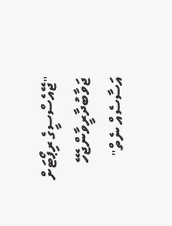"ޖޭއެސްސީގެ ރިޕޯޓަށް ޖަވާބުދާރީވާންޖެހޭ އަސާސެއް ނެތް"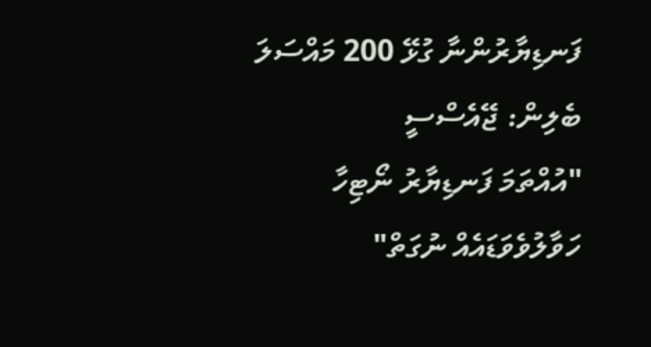ފަނޑިޔާރުންނާ ގުޅޭ 200 މައްސަލަ ބެލިން: ޖޭއެސްސީ
"އުއްތަމަ ފަނޑިޔާރު ނޯޓިހާ ހަވާލުވެވަޑައެއް ނުގަތް"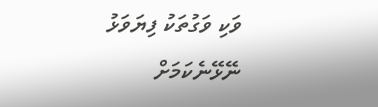ވަކި ވަގުތަކު ފިޔަވަޅު ނޭޅޭނެކަމަށް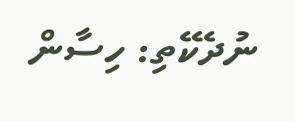ނުދެކޭތި: ހިސާން